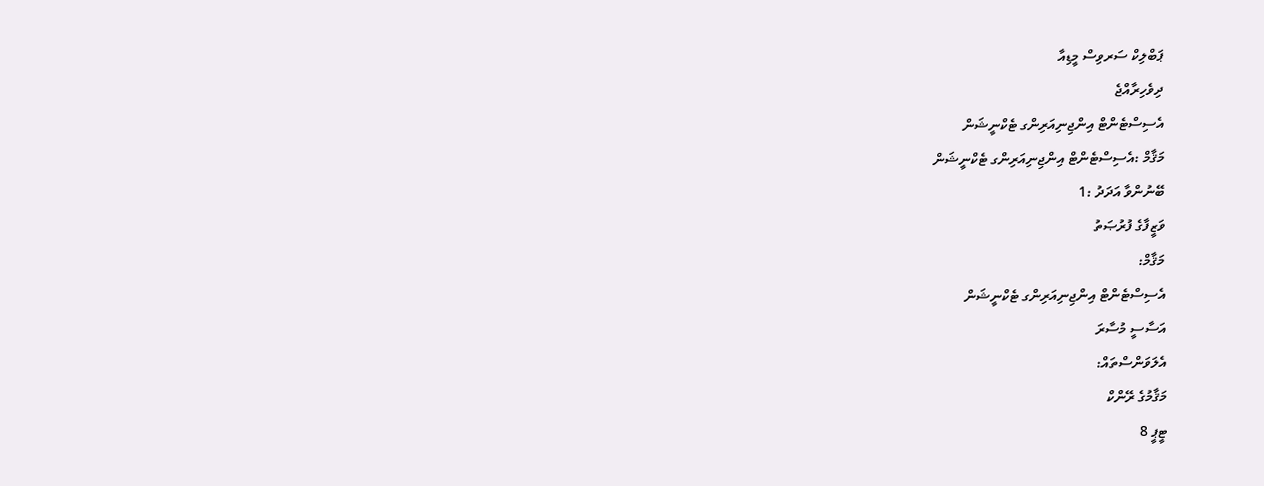ޕަބްލިކް ސަރވިސް މީޑިއާ
ދިވެހިރާއްޖެ
އެސިސްޓެންޓް އިންޖިނިއަރިންގ ޓެކްނީޝަން
މަޤާމް :އެސިސްޓެންޓް އިންޖިނިއަރިންގ ޓެކްނީޝަން
ބޭނުންވާ އަދަދު :1
ވަޒީފާގެ ފުރުޞަތު
މަޤާމް:
އެސިސްޓެންޓް އިންޖިނިއަރިންގ ޓެކްނީޝަން
އަސާސީ މުސާރަ
އެލަވަންސްތައް:
މަޤާމުގެ ރޭންކް
ޓީޕީ 8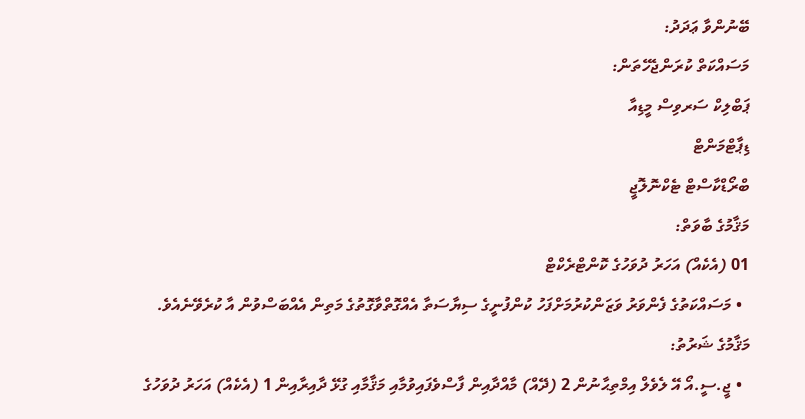ބޭނުންވާ ޢަދަދު:
މަސައްކަތް ކުރަންޖެހޭތަން:
ޕަބްލިކް ސަރވިސް މީޑިއާ
ޑިޕާޓްމަންޓް
ބްރޯޑްކާސްޓް ޓެކްނޮލޮޖީ
މަޤާމުގެ ބާވަތް:
01 (އެކެއް) އަހަރު ދުވަހުގެ ކޮންޓްރެކްޓް
  • މަސައްކަތުގެ ފެންވަރު ވަޒަންކުރުމަށްފަހު ކުންފުނީގެ ސިޔާސަތާ އެއްގޮތްވާގޮތުގެ މަތިން އެއްބަސްވުން އާ ކުރެވޭނެއެވެ.
މަޤާމުގެ ޝަރުތު:
  • ޖީ.ސީ.އޯ އޭ ލެވެލް އިމްތިޙާނުން 2 (ދޭއް) މާއްދާއިން ފާސްވެފައިވުމާއި މަޤާމާއި ގުޅޭ ދާއިރާއިން 1 (އެކެއް) އަހަރު ދުވަހުގެ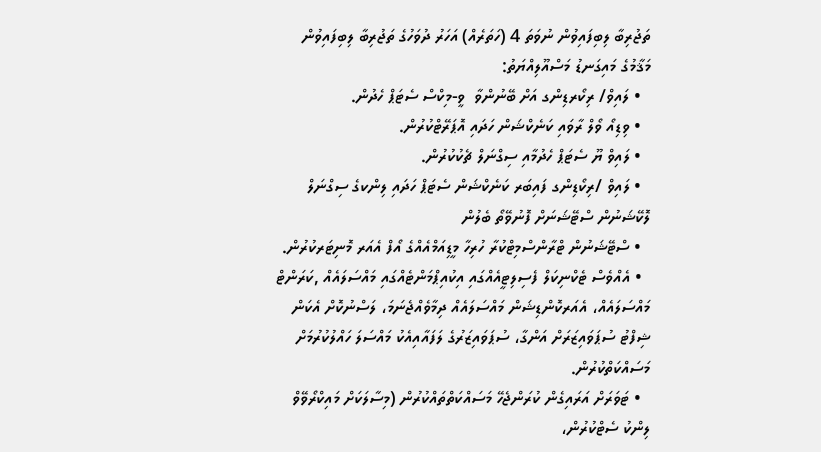ތަޖުރިބާ ލިބިފައިވުން ނުވަތަ 4 (ހަތަރެއް) އަހަރު ދުވަހުގެ ތަޖުރިބާ ލިބިފައިވުން
މަޤާމުގެ މައިގަނޑު މަސްއޫލިއްޔަތު:
  • ލައިވް/ ރިކޯރޑިންގ އަށް ބޭނުންވާ  ވީ-މިކްސް ސެޓަޕް ހެދުން.
  • ވިޑިއޯ ވޯލް ރާވައި ކަނެކްޝަން ހަދައި އޮޕަރޭޓްކުރުން.
  • ލައިވް ޔޫ ސެޓަޕް ހެދުމާއި ސިގްނަލް ޗެކުކުރުން.
  • ލައިވް /ރިކޯޑިންގ ފައިބަރ ކަނެކްޝަން ސެޓަޕް ހަދައި ލިންކގެ ސިގްނަލް ލޮކޭޝަނުން ސްޓޭޝަނަށް ފޮނުވޭތޯ ބެލުން
  • ސްޓޭޝަނުން ޓްރާންސްމިޓްކުރާ ހުރިހާ މީޑިއަމްއެއްގެ އޯފް އެއަރ މޮނިޓަރކުރުން.
  • އެއްވެސް ޓެކްނިކަލް ފެސިލިޓީއެއްގައި އިކުއިޕްމަންޓެއްގައި މައްސަލައެއް ,ކަރަންޓް މައްސަލައެއް، އެއަރކޮންޑިޝަން މައްސަލައެއް ދިމާވެއްޖެނަމަ، ލަސްނުކޮށް އެކަން ޝިފްޓު ސުޕަވައިޒަރަށް އަންގާ، ސުޕަވައިޒަރުގެ ލަފައާއިއެކު މައްސަލަ ހައްލުކުރުމަށް މަސައްކަތްކުރުން.
  • ޓަވަރަށް އަރައިގެން ކުރަންޖެހޭ މަސައްކަތްތައްކުރުން (މިސާލަކަށް މައިކްރޯވޭވް ލިންކު ސެޓްކުރުން،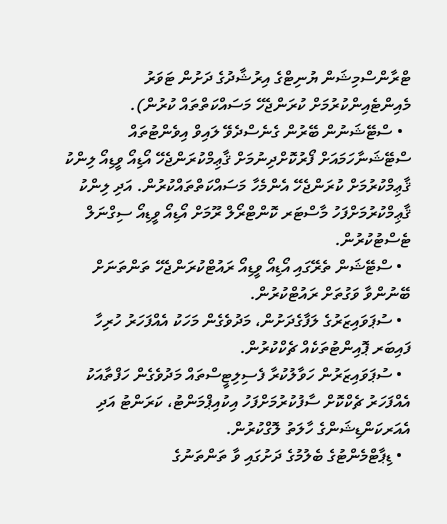ޓްރާންސްމިޝަން ޔުނިޓްގެ އިރުޝާދުގެ ދަށުން ޓަވަރު މެއިންޓެއިންކުރުމަށް ކުރަންޖެހޭ މަސައްކަތްތައް ކުރުން).
  • ސްޓޭޝަނުން ބޭރުން ގެނެސްދެވޭ ލައިވް އިވެންޓުތައް ސްޓޭޝަނާހަމައަށް ފޯރުކޮށްދިނުމަށް ޤާޢިމްކުރަންޖެހޭ އޯޑިއޯ ވީޑިއޯ ލިންކު ޤާޢިމްކުރުމަށް ކުރަންޖެހޭ އެންމެހާ މަސައްކަތްތައްކުރުން. އަދި ލިންކު ޤާޢިމްކުރުމަށްފަހު މާސްޓަރ ކޮންޓްރޯލް ރޫމަށް އޯޑިއޯ ވީޑިއޯ ސިގްނަލް ޓެސްޓުކުރުން.
  • ސްޓޭޝަން ތެރޭގައި އޯޑިއޯ ވީޑިއޯ ރައުޓްކުރަންޖެހޭ ތަންތަނަށް ބޭނުންވާ ވަގުތަށް ރައުޓްކުރުން.
  • ސުޕަވައިޒަރުގެ ލަފާގެދަށުން، މަދުވެގެން މަހަކު އެއްފަހަރު ހުރިހާ ފައިބަރ ޕޮއިންޓުތަކެއް ޗެކްކުރުން.
  • ސުޕަވައިޒަރުން ހަވާލުކުރާ ފެސިލިޓީސްތައް މަދުވެގެން ހަފްތާއަކު އެއްފަހަރު ޗެކްކޮށް ސާފުކުރުމަށްފަހު އިކުއިޕްމަންޓު، ކަރަންޓު އަދި އެއަރކަންޑިޝަންގެ ހާލަތު ލޮގްކުރުން.
  • ޑިޕާޓްމެންޓުގެ ބެލުމުގެ ދަށުގައި ވާ ތަންތަނުގެ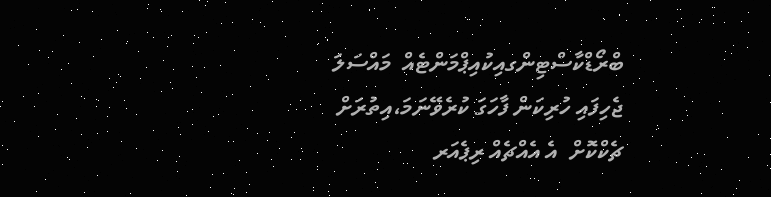ބްރޯޑްކާސްޓިންގއިކުއިޕްމަންޓެއް  މައްސަލަ ޖެހިފައި ހުރިކަން ފާހަގަ ކުރެވޭނަމަ،އިތުރަށް ޗެކްކޮށް  އެ އެއްޗެއް ރިޕެއަރ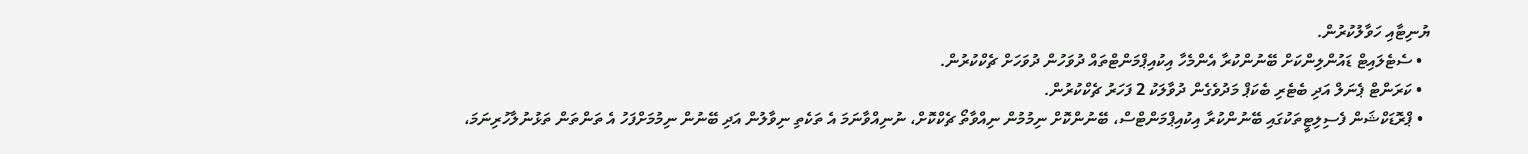ޔުނިޓާއި ހަވާލުކުރުން.
  • ސެޓެލައިޓް ޑައުންލިންކަށް ބޭނުންކުރާ އެންމެހާ އިކުއިޕްމަންޓްތައް ދުވަހުން ދުވަހަށް ޗެކްކުރުން.
  • ކަރަންޓް ޕެނަލް އަދި ބެޓެރި ބެކަޕް މަދުވެގެން ދުވާލަކު 2 ފަހަރު ޗެކްކުރުން.
  • ޕްރޮޑަކްޝަން ފެސިލިޓީތަކުގައި ބޭނުންކުރާ އިކުއިޕްމަންޓްސް، ބޭނުންކޮށް ނިމުމުން ނިއްވާތޯ ޗެކްކޮށް، ނުނިއްވާނަމަ އެ ތަކެތި ނިވާލުން އަދި ބޭނުން ނިމުމަށްފަހު އެ ތަންތަން ތަޅުނުލާހުރިނަމަ،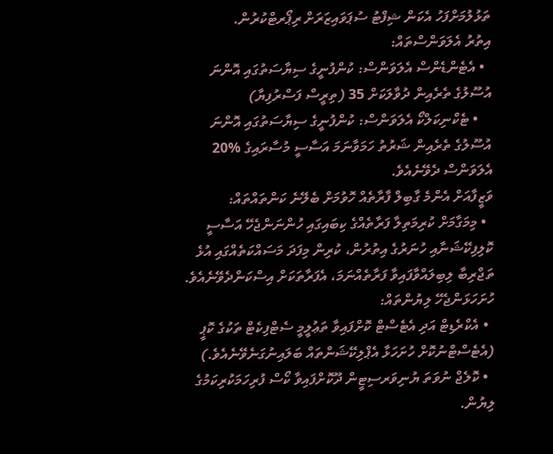ތަޅުލުމަށްފަހު އެކަން ޝިފްޓު ސުޕަވައިޒަރަށް ރިޕޯރޓްކުރުން.
އިތުރު އެލަވަންސްތައް:
  • އެޓެންޑެންސް އެލަވަންސް: ކުންފުނީގެ ސިޔާސަތުގައި އޮންނަ އުސޫލުގެ ތެރެއިން ދުވާލަކަށް 35 (ތިރީސް ފަސްރުފިޔާ)
    • ޓެކްނިކަލްކޯ އެލަވަންސް: ކުންފުނީގެ ސިޔާސަތުގައި އޮންނަ އުސޫލުގެ ތެރެއިން ޝަރުތު ހަމަވާނަމަ އަސާސީ މުސާރައިގެ %20 އެލަވަންސް ދެވޭނެއެވެ.
ވަޒީފާއަށް އެންމެ ގާބިލް ފާރާތެއް ހޮވުމަށް ބެލޭނެ ކަންތައްތައް:
  • މިމަގާމަށް ކުރިމަތިލާ ފަރާތެއްގެ ކިބައިގައި ހުންނަންޖެހޭ އަސާސީ ކޮލިފިކޭޝަނާއި ހުނަރުގެ އިތުރުން، ކުރިން މިފަދަ މަސައްކަތެއްގައި އުޅެ ތަޖްރިބާ ލިބިލައްވާފައިވާ ފަރާތެއްނަމަ، އެފަރާތަކަށް އިސްކަންދެވޭނެއެވެ.
ހުށަހަޅަންޖެހޭ ލިޔުންތައް:
  • އެކްރެޑިޓް އަދި އެޓެސްޓް ކޮށްފައިވާ ތަޢުލީމީ ސެޓްފިކެޓް ތަކުގެ ކޮޕީ (އެޓެސްޓްނުކޮށް ހުށަހަޅާ އެޕްލިކޭޝަންތައް ބަލައިނުގަނެވޭނެއެވެ.)
  • ކޮލެޖް ނުވަތަ ޔުނިވަރސިޓީން ދޫކޮށްފައިވާ ކޯސް ފުރިހަމަކުރިކަމުގެ ލިޔުން.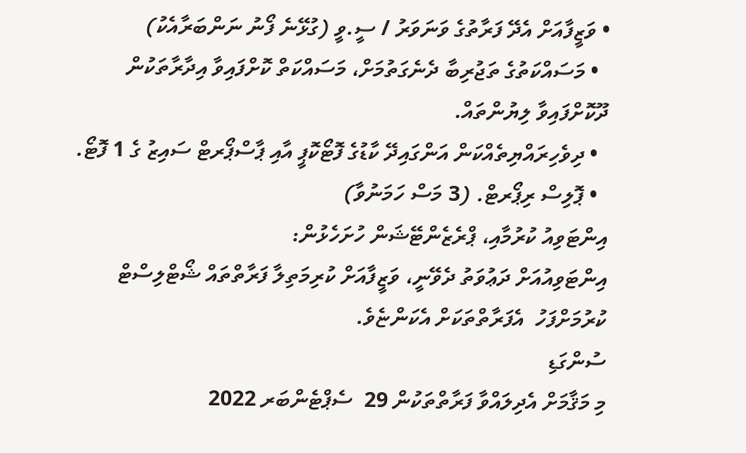• ވަޒީފާއަށް އެދޭ ފަރާތުގެ ވަނަވަރު / ސީ.ވީ (ގުޅޭނެ ފޯނު ނަންބަރާއެކު)
  • މަސައްކަތުގެ ތަޖުރިބާ ދެނެގަތުމަށް، މަސައްކަތް ކޮށްފައިވާ އިދާރާތަކުން ދޫކޮށްފައިވާ ލިޔުންތައް.
  • ދިވެހިރައްޔިތެއްކަން އަންގައިދޭ ކާޑުގެ ފޮޓޯކޮޕީ އާއި ޕާސްޕޯރޓް ސައިޒު ގެ 1 ފޮޓޯ.
  • ޕޮލިސް ރިޕޯރޓް. (3 މަސް ހަމަނުވާ)
އިންޓަވިއު ކުރުމާއި، ޕްރެޒެންޓޭޝަން ހުށަހެޅުން:
އިންޓަވިއުއަށް ދަޢުވަތު ދެވޭނީ، ވަޒީފާއަށް ކުރިމަތިލާ ފަރާތްތައް ޝޯޓްލިސްޓް ކުރުމަށްފަހު  އެފަރާތްތަކަށް އެކަންޏެވެ.
ސުންގަޑި
މި މަޤާމަށް އެދިލައްވާ ފަރާތްތަކުން 29  ސެޕްޓެންބަރ 2022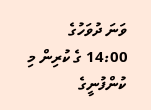ވަނަ ދުވަހުގެ 14:00 ގެ ކުރިން މި ކުންފުނީގެ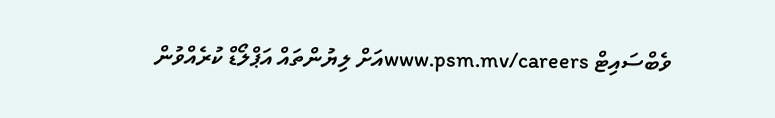ވެބްސައިޓް www.psm.mv/careersއަށް ލިޔުންތައް އަޕްލޯޑް ކުރެއްވުން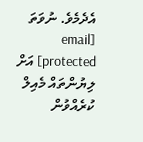އެދެމެވެ. ނުވަތަ [email protected] އަށް ލިޔުންތައް މެއިލް ކުރެއްވުން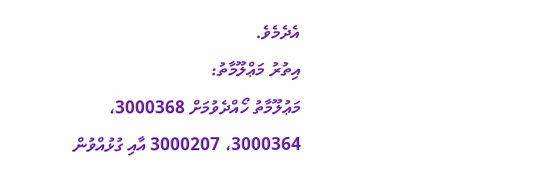އެދެމެވެ.
އިތުރު މަޢްލޫމާތު:
މަޢުލޫމާތު ހޯއްދެވުމަށް 3000368، 3000364، 3000207 އާއި ގުޅުއްވުން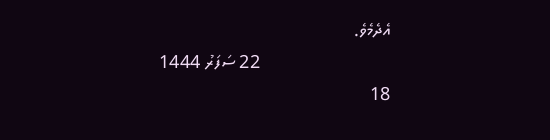އެދެމެވެ.
                            22 ސަފަރު 1444
18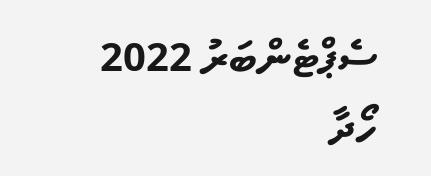ސެޕްޓެންބަރު 2022
ހޯދާ